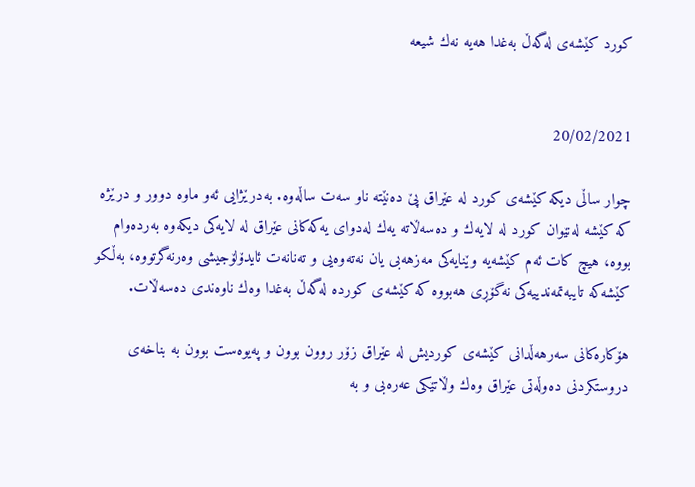كورد كێشه‌ی له‌گه‌ڵ به‌غدا هه‌یه‌ نه‌ك شیعه‌


20/02/2021

چوار ساڵی دیکە كێشه‌ی كورد له‌ عێراق پێ ده‌نێته‌ ناو سه‌ت ساڵه‌وه‌. به‌درێژایی ئه‌و ماوه‌ دوور و درێژه‌ كه‌ كێشه‌ له‌نێوان كورد له‌ لایه‌ك و ده‌سه‌ڵاته‌ یه‌ك له‌دوای یه‌كه‌كانی عێراق له لا‌یه‌كی دیکەوە به‌رده‌وام بووه‌، هیچ كات ئه‌م كێشه‌یه‌ وێنایه‌كی مه‌زهه‌بی یان نه‌ته‌وه‌یی و ته‌نانه‌ت ئایدۆلۆجیشی وه‌رنه‌گرتووه‌، به‌ڵكو كێشه‌كه‌ تایبەتمەندییەکی نه‌گۆڕی هه‌بووه‌ كه‌ كێشه‌ی كورده‌ له‌گه‌ڵ به‌غدا وه‌ك ناوه‌ندی ده‌سه‌ڵات.

هۆكاره‌كانی سه‌رهه‌ڵدانی كێشه‌ی كوردیش له‌ عێراق زۆر روون بوون‌ و په‌یوه‌ست بوون به‌ بناخه‌ی دروستكردنی ده‌وڵه‌تی عێراق وه‌ك وڵاتێكی عه‌ره‌بی و به‌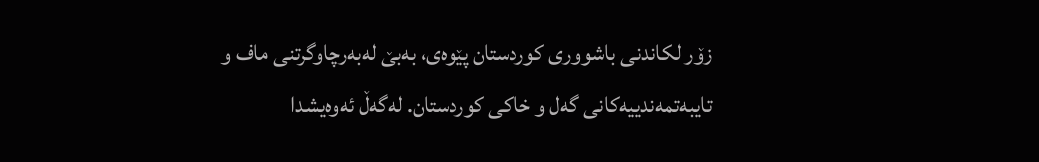زۆر لكاندنی باشووری كوردستان پێوه‌ی، بەبێ‌ له‌به‌رچاوگرتنی ماف و تایبه‌تمه‌ندییه‌كانی گه‌ل و خاكی كوردستان. له‌گه‌ڵ ئه‌وه‌یشدا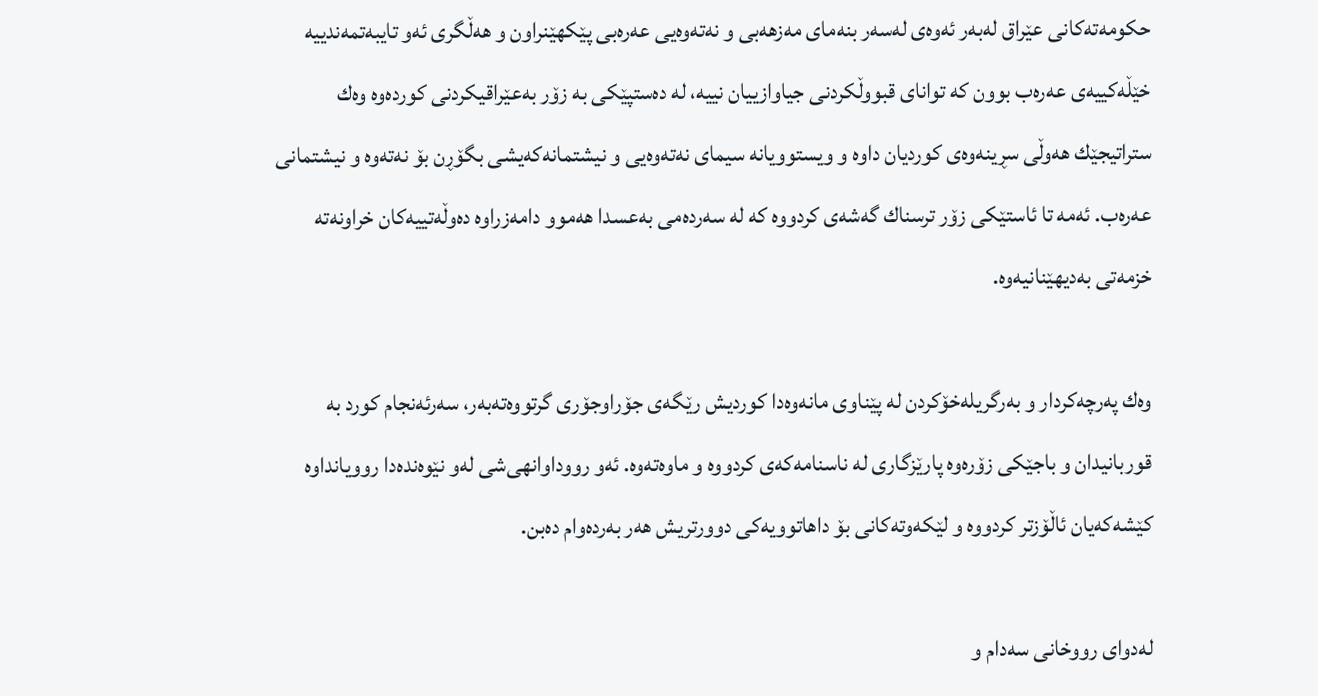حكومه‌ته‌كانی عێراق له‌به‌ر ئه‌وه‌ی له‌سه‌ر بنه‌مای مه‌زهه‌بی و نه‌ته‌وه‌یی عه‌ره‌بی پێكهێنراون و هه‌ڵگری ئه‌و تایبەتمەندییە خێڵه‌كییه‌ی عه‌ره‌ب بوون كه‌ توانای قبووڵكردنی جیاوازییان نییه‌، له‌ ده‌ستپێكی به‌ زۆر به‌عێراقیكردنی كورده‌وه‌ وه‌ك ستراتیجێك هه‌وڵی سڕینه‌وه‌ی كوردیان داوه‌ و ویستوویانه‌ سیمای نه‌ته‌وه‌یی و نیشتمانه‌كه‌یشی بگۆڕن بۆ نه‌ته‌وه ‌و نیشتمانی عه‌ره‌ب. ئه‌مه‌ تا ئاستێكی زۆر ترسناك گه‌شه‌ی كردووه‌ كه‌ له‌ سه‌رده‌می به‌عسدا هه‌موو دامه‌زراوه‌ ده‌وڵه‌تییه‌كان خراونه‌ته‌ خزمه‌تی به‌دیهێنانیه‌وه‌.

وه‌ك په‌رچه‌كردار و به‌رگریله‌خۆكردن له‌ پێناوی مانه‌وه‌دا كوردیش رێگه‌ی جۆراوجۆری گرتووەته‌به‌ر، سه‌رئه‌نجام كورد به‌ قوربانیدان و باجێكی زۆره‌وه‌ پارێزگاری له‌ ناسنامه‌كه‌ی كردووه ‌و ماوه‌ته‌وه‌. ئه‌و رووداوانهی‌شی له‌و نێوه‌نده‌دا روویانداوه‌ كێشه‌كه‌یان ئاڵۆزتر كردووه‌ و لێكه‌وته‌كانی بۆ داهاتوویه‌كی دوورتریش هه‌ر به‌رده‌وام ده‌بن.

له‌دوای رووخانی سه‌دام و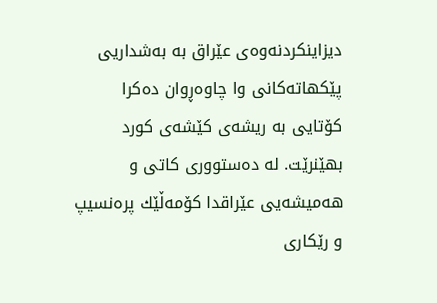دیزاینكردنه‌وه‌ی عێراق به‌ به‌شداریی پێكهاته‌كانی وا چاوه‌ڕوان ده‌كرا كۆتایی به‌ ریشه‌ی كێشه‌ی كورد بهێنرێت. له‌ ده‌ستووری كاتی و هه‌میشه‌یی عێراقدا كۆمه‌ڵێك پره‌نسیپ و رێكاری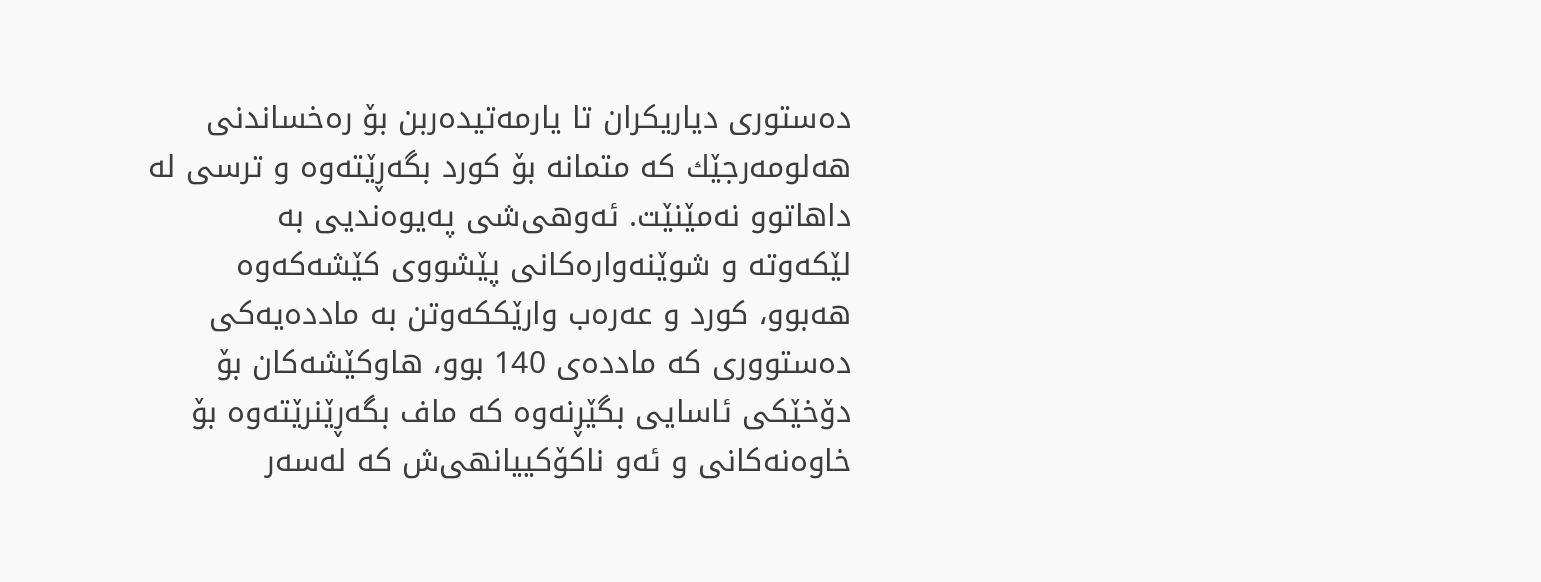ده‌ستوری دیاریكران تا یارمه‌تیده‌ربن بۆ ره‌خساندنی هه‌لومه‌رجێك كه‌ متمانه‌ بۆ كورد بگه‌ڕێته‌وه‌ و ترسی له‌ داهاتوو نه‌مێنێت. ئه‌وهی‌شی په‌یوه‌ندیی به‌ لێكه‌وته ‌و شوێنەوارەکانی پێشووی كێشه‌كه‌وه‌ هه‌بوو، كورد و عه‌ره‌ب وارێككه‌وتن به‌ مادده‌یه‌كی ده‌ستووری كه‌ مادده‌ی 140 بوو، هاوكێشه‌كان بۆ دۆخێكی ئاسایی بگێڕنه‌وه‌ كه‌ ماف بگه‌ڕێنرێته‌وه‌ بۆ خاوه‌نه‌كانی و ئه‌و ناكۆكییانهی‌ش كه‌ له‌سه‌ر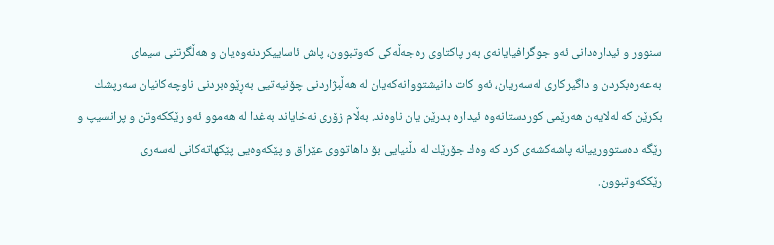سنوور و ئیداره‌دانی ئه‌و جوگرافیایانه‌ی به‌ر پاكتاوی رەجەڵەکی كه‌وتبوون، پاش ئاساییكردنه‌وه‌یان و هه‌ڵگرتنی سیمای بەعەرەبکردن و داگیركاری له‌سه‌ریان، ئه‌و كات دانیشتووانه‌كه‌یان له‌ هه‌ڵبژاردنی چۆنیەتیی به‌ڕێوه‌بردنی ناوچه‌كانیان سه‌رپشك بكرێن كه‌ له‌لایه‌ن هه‌رێمی کوردستانە‌وه‌ ئیداره‌ بدرێن یان ناوه‌ند. به‌ڵام زۆری نه‌خایاند به‌غدا له ‌هه‌موو ئه‌و رێككه‌وتن و پرانسیپ و رێگه‌ ده‌ستوورییانه پاشه‌كشه‌ی ‌كرد كه‌ وه‌ك جۆرێك له‌ دڵنیایی بۆ داهاتووی عێراق و پێكه‌وه‌یی پێكهاته‌كانی له‌سه‌ری رێككه‌وتبوون.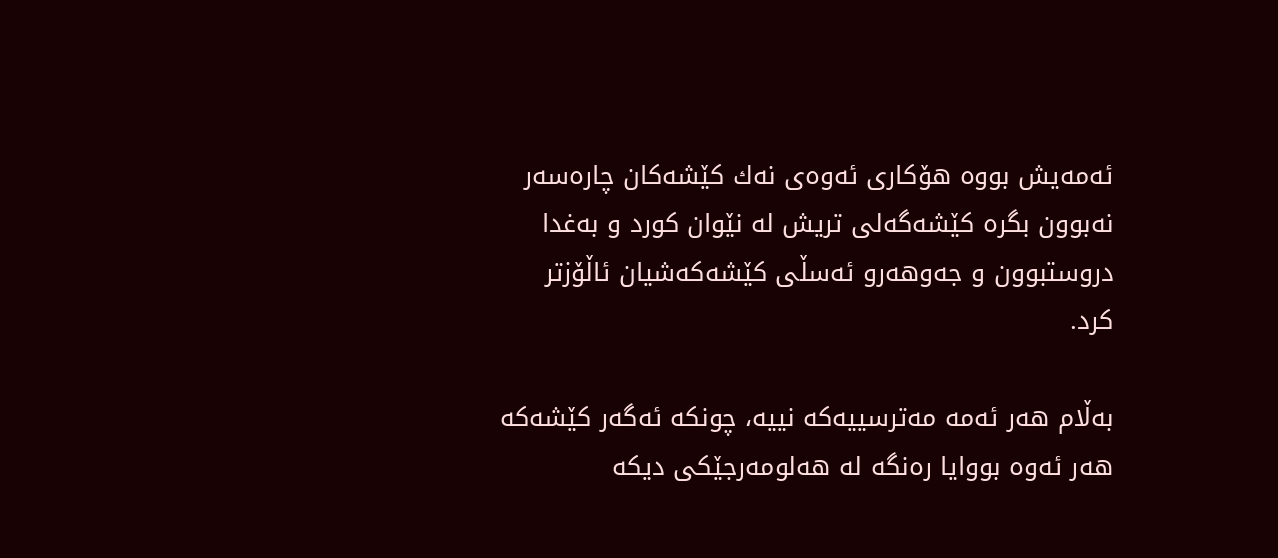ئه‌مه‌یش بووه‌ هۆكاری ئه‌وه‌ی نه‌ك كێشه‌كان چاره‌سه‌ر نه‌بوون بگره‌ كێشه‌گه‌لی تریش له‌ نێوان كورد و به‌غدا دروستبوون و جه‌وهه‌رو ئه‌سڵی كێشه‌كه‌شیان ئاڵۆزتر كرد.

به‌ڵام هه‌ر ئه‌مه‌ مه‌ترسییه‌كه‌ نییه‌، چونكه‌ ئه‌گه‌ر كێشه‌كه‌ هه‌ر ئه‌وه‌ بووایا ره‌نگه‌ له‌ هه‌لومه‌رجێكی دیکە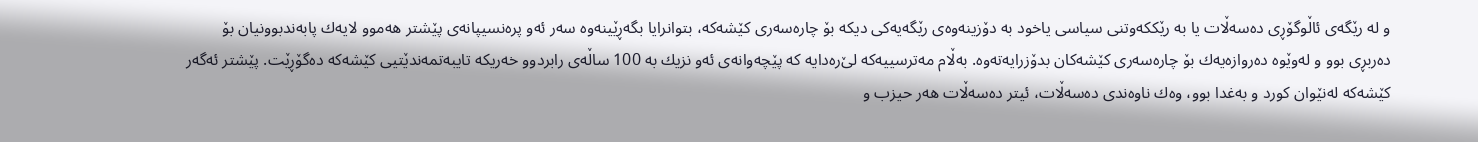و له‌ رێگه‌ی ئاڵوگۆڕی ده‌سه‌ڵات یا به‌ رێككه‌وتنی سیاسی یاخود به‌ دۆزینه‌وه‌ی رێگه‌یه‌كی دیکە بۆ چاره‌سه‌ری كێشه‌كه‌، بتوانرایا بگه‌ڕێینه‌وه‌ سه‌ر ئه‌و پره‌نسیپانه‌ی پێشتر هه‌موو لایه‌ك پابه‌ندبوونیان بۆ ده‌ربڕی بوو و له‌وێوه‌ ده‌روازه‌یه‌ك بۆ چاره‌سه‌ری كێشه‌كان بدۆزرایه‌ته‌وه‌. به‌ڵام مه‌ترسییه‌كه‌ لێ‌ره‌دایه‌ كه‌ پێچه‌وانه‌ی ئه‌و نزیك به‌ 100 ساڵه‌ی رابردوو خه‌ریكه‌ تایبەتمەندێتیی كێشه‌كه‌ ده‌گۆڕێت. پێشتر ئه‌گه‌ر كێشه‌كه‌ لەنێوان كورد و به‌غدا بوو، وه‌ك ناوه‌ندی ده‌سه‌ڵات، ئیتر ده‌سه‌ڵات هه‌ر حیزب و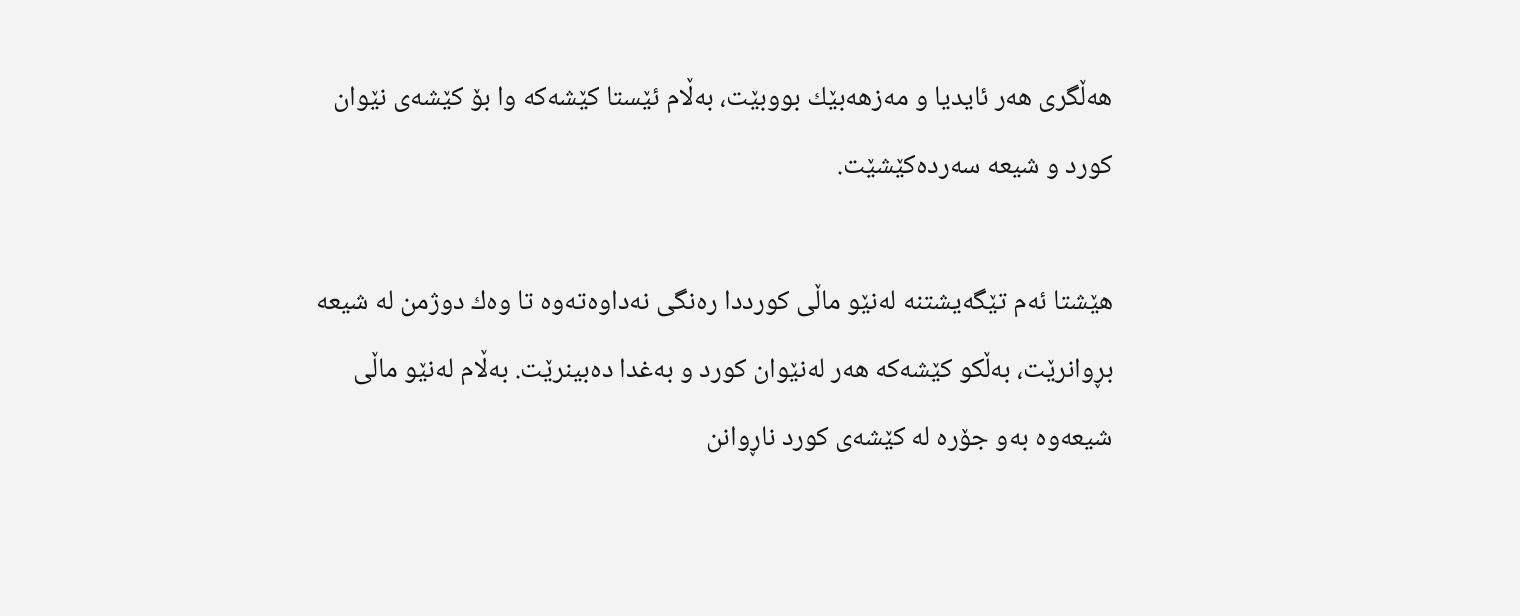هه‌ڵگری هه‌ر ئایدیا و مه‌زهه‌بێك بووبێت، به‌ڵام ئێستا كێشه‌كه‌ وا بۆ كێشه‌ی نێوان كورد و شیعه‌ سه‌رده‌كێشێت.

هێشتا ئه‌م تێگه‌یشتنه‌ له‌نێو ماڵی كورددا ره‌نگی نه‌داوه‌ته‌وه‌ تا وه‌ك دوژمن له‌ شیعه‌ بڕوانرێت، به‌ڵكو كێشه‌كه‌ هه‌ر له‌نێوان كورد و به‌غدا ده‌بینرێت. به‌ڵام له‌نێو ماڵی شیعه‌وه‌ به‌و جۆره‌ له‌ كێشه‌ی كورد ناڕوانن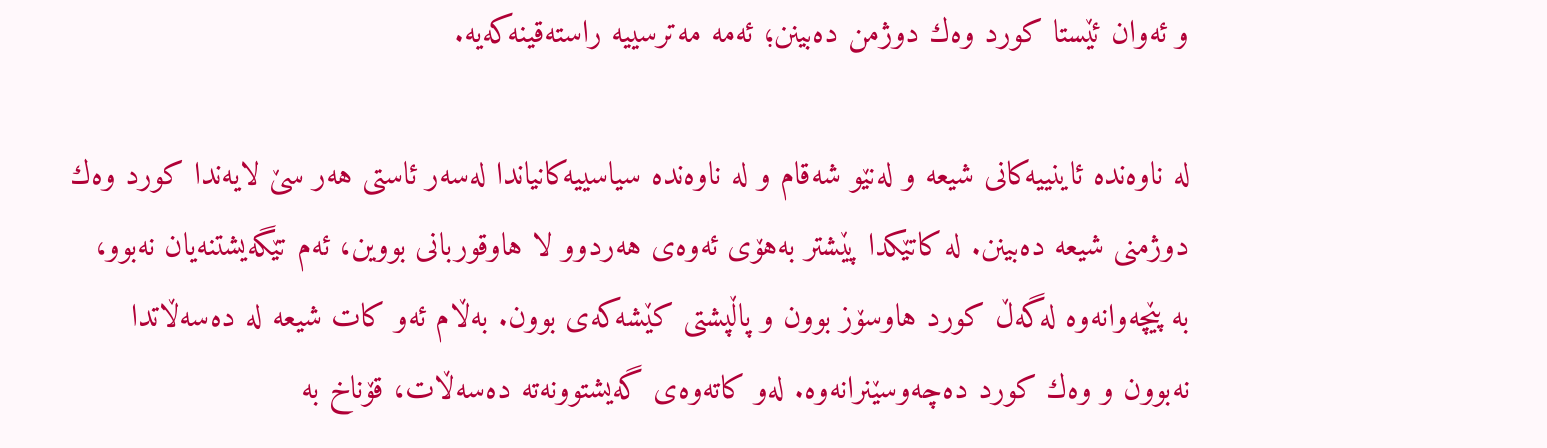و ئه‌وان ئێستا كورد وه‌ك دوژمن ده‌بینن؛ ئه‌مه‌ مه‌ترسییه‌ راسته‌قینه‌كه‌یه‌.

له‌ ناوه‌نده‌ ئاینییه‌كانی شیعە و له‌نێو شه‌قام و له‌ ناوه‌نده‌ سیاسییه‌كانیاندا له‌سه‌ر ئاستی هه‌ر سێ‌ لایه‌ندا كورد وه‌ك دوژمنی شیعه‌ ده‌بینن. له‌ كاتێكدا پێشتر به‌هۆی ئه‌وه‌ی هه‌ردوو لا هاوقوربانی بووین، ئه‌م تێگه‌یشتنه‌یان نه‌بوو، به ‌پێچه‌وانه‌وه‌ له‌گه‌ڵ كورد هاوسۆز بوون و پاڵپشتی كێشه‌كه‌ی بوون. به‌ڵام ئه‌و كات شیعه‌ له‌ ده‌سه‌ڵاتدا نه‌بوون و وه‌ك كورد ده‌چه‌وسێنرانه‌وه‌. له‌و كاته‌وه‌ی گه‌یشتوونەتە ‌ده‌سه‌ڵات، قۆناخ به‌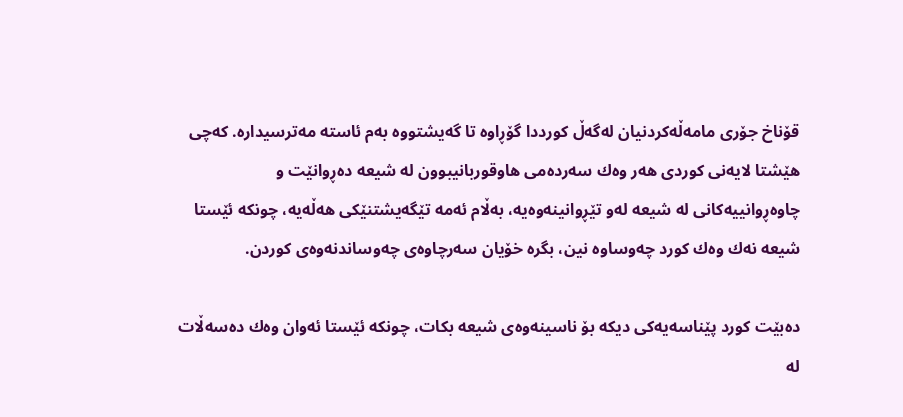قۆناخ جۆری مامه‌ڵه‌كردنیان له‌گه‌ڵ كورددا گۆڕاوه‌ تا گه‌یشتووه‌ به‌م ئاسته‌ مه‌ترسیداره‌. کەچی هێشتا لایه‌نی كوردی هه‌ر وه‌ك سه‌رده‌می هاوقوربانیبوون له‌ شیعه‌ ده‌ڕوانێت و چاوه‌ڕوانییه‌كانی له ‌شیعه‌ له‌و تێڕوانینه‌وه‌یه‌، به‌ڵام ئه‌مه‌ تێگه‌یشتنێكی هه‌ڵه‌یه‌، چونكه‌ ئێستا شیعه‌ نه‌ك وه‌ك كورد چه‌وساوه‌ نین، بگره‌ خۆیان سه‌رچاوه‌ی چه‌وساندنه‌وه‌ی كوردن.

ده‌بێت كورد پێناسه‌یه‌كی دیکە بۆ ناسینه‌وه‌ی شیعه‌ بكات، چونكه‌ ئێستا ئه‌وان وه‌ك ده‌سه‌ڵات له‌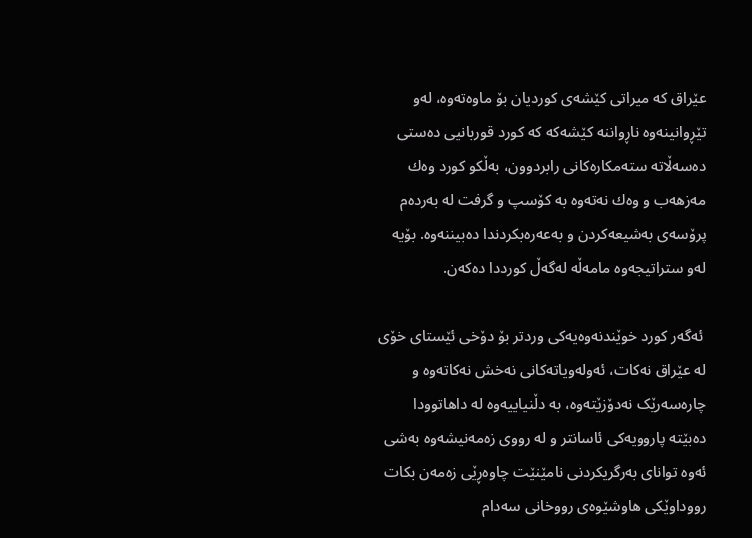عێراق كه‌ میراتی كێشه‌ی كوردیان بۆ ماوه‌ته‌وه‌، له‌و تێڕوانینه‌وه‌ ناڕواننه‌ كێشه‌كه‌ كه‌ كورد قوربانیی ده‌ستی ده‌سه‌ڵاته‌ سته‌مكاره‌كانی رابردوون، به‌ڵكو كورد وه‌ك مه‌زهه‌ب و وه‌ك نه‌ته‌وه‌ به‌ كۆسپ و گرفت له ‌به‌رده‌م پرۆسه‌ی بەشیعەکردن و بەعەرەبکردندا ده‌بیننه‌وه‌. بۆیه‌ له‌و ستراتیجه‌وه‌ مامه‌ڵه‌ له‌گه‌ڵ كورددا ده‌كه‌ن.

 ئه‌گه‌ر كورد خوێندنه‌وه‌یه‌كی وردتر بۆ دۆخی ئێستای خۆی له‌ عێراق نه‌كات، ئه‌وله‌ویاته‌كانی نه‌خش نه‌كاته‌وه‌ و چارەسەرێک نەدۆزێتەوە، به‌ دڵنیاییه‌وه‌ له‌ داهاتوودا ده‌بێته‌ پاروویه‌كی ئاسانتر و له‌ رووی زه‌مه‌نیشه‌وه‌ به‌شی ئه‌وه‌ توانای به‌رگریكردنی نامێنێت‌ چاوه‌ڕێی زه‌مه‌ن بكات رووداوێكی هاوشێوه‌ی رووخانی سه‌دام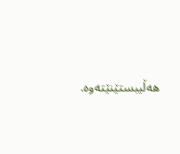هه‌ڵیبستێنێته‌وه‌.